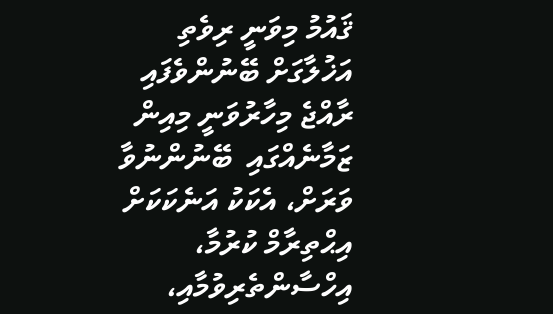ޤައުމު މިވަނީ ރިވެތި އަޚުލާގަށް ބޭނުންވެފައި
ރާއްޖެ މިހާރުވަނީ މިއިން ޒަމާނެއްގައި  ބޭނުންނުވާ ވަރަށް، އެކަކު އަނެކަކަށް އިޙްތިރާމް ކުރުމާ، އިހްސާންތެރިވުމާއި،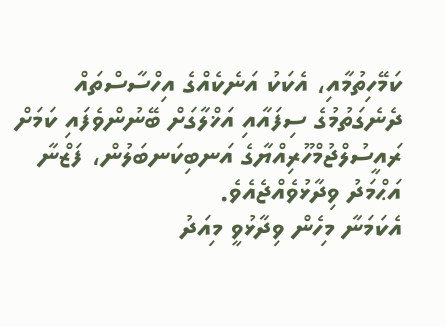ކަމޭހިތުމާއި، އެކަކު އަނެކެއްގެ އިހްސާސްތައް ދެނެގަތުމުގެ ސިފައާއި އަޚްލާގަށް ބޭނުންވެފައި ކަމަށް ރައީސުލްޖުމްހޫރިއްޔާގެ އަނބިކަނބަލުން، ފަޒްނާ އަޙްމަދު ވިދާޅުވެއްޖެއެވެ.
އެކަމަނާ މިހެން ވިދާޅުވީ މިއަދު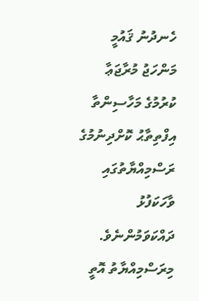ހެނދުނު ޤައުމީ މަންހަޖު މުރާޖަޢާ ކުރުމުގެ މަހާސިންތާ އިފްތިތާޙު ކޮށްދިނުމުގެ ރަސްމިއްޔާތުގައި ވާހަކަފުޅު ދައްކަވަމުންނެވެ.
މިރަސްމިއްޔާތު އޮތީ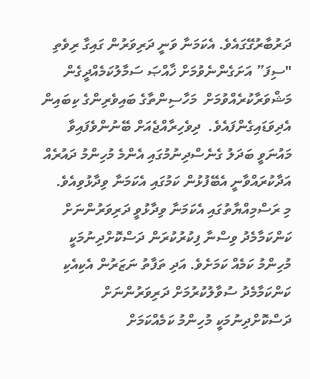ދަރުބާރުގޭގައެވެ. އެކަމަނާ ވަނީ ދަރިވަރުން ގައިގާ ރިވެތި "ސިފަ” އަށަގެންނެވުމަށް ޚާއްޞަ ސަމާލުކަމެއްދީގެން މަޝްވަރާކުރެއްވުމަށް  މަހާސިންތާގެ ބައިވެރިންގެ ކިބައިން އެދިވަޑައިގެންފައެވެ.  ދިވެހިރާއްޖެއަށް ބޭނުންވެފައިވާ މައުނަވީ ބަދަލު ގެނެސްދިނުމުގައި އެންމެ މުހިންމު ދައުރެއް އަދާކުރައްވާނީ އެބޭފުޅުން ކަމުގައި އެކަމަނާ ވިދާޅުވިއެވެ.
މި ރަސްމިއްޔާތުގައި އެކަމަނާ ވިދާޅުވީ ދަރިވަރުންނަށް ކަންކަމާމެދު ވިސްނާ ފިކުރުކުރަން ދަސްކޮށްދިނުމަކީ މުހިންމު ކަމެއް ކަމަށެވެ. އަދި ތަފާތު ނަޒަރުން އެކިއެކި ކަންކަމާމެދު ސުވާލުކުރުމަށް ދަރިވަރުންނަށް ދަސްކޮށްދިނުމަކީ މުހިންމު ކަމެއްކަމަށް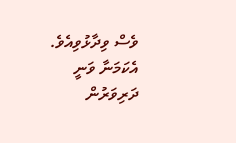ވެސް ވިދާޅުވިއެވެ.
އެކަމަނާ ވަނީ ދަރިވަރުން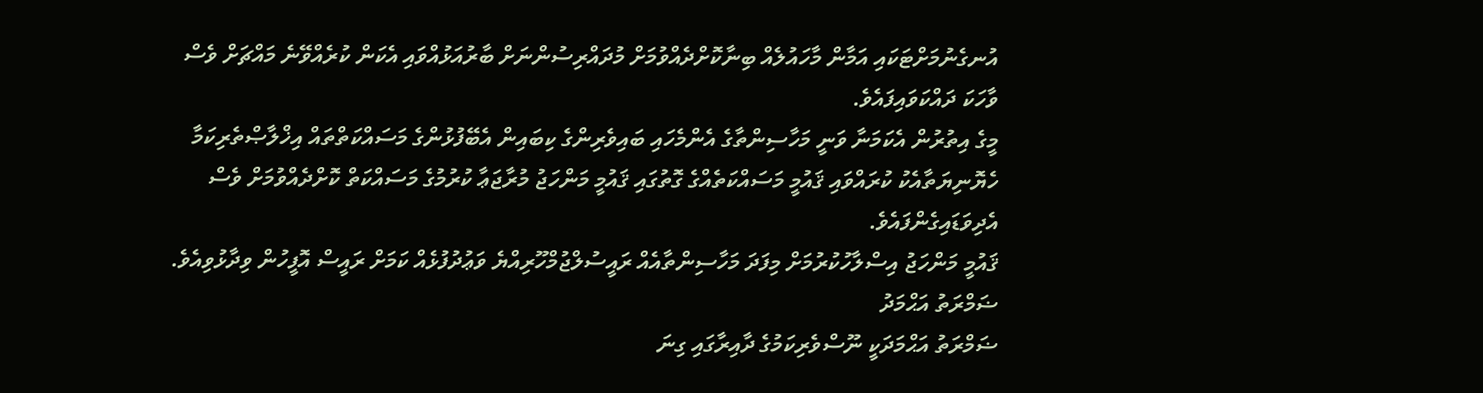އުނގެނުމަށްޓަކައި އަމާން މާހައުލެއް ބިނާކޮށްދެއްވުމަށް މުދައްރިސުންނަށް ބާރުއަޅުއްވައި އެކަން ކުރެއްވޭނެ މައްޗަށް ވެސް ވާހަކަ ދައްކަވައިފައެވެ.
މީގެ އިތުރުން އެކަމަނާ ވަނީ މަހާސިންތާގެ އެންމެހައި ބައިވެރިންގެ ކިބައިން އެބޭފުޅުންގެ މަސައްކަތްތައް އިޚްލާޞްތެރިކަމާ ހެޔޮނިޔަތާއެކު ކުރައްވައި ޤައުމީ މަސައްކަތެއްގެ ގޮތުގައި ޤައުމީ މަންހަޖު މުރާޖަޢާ ކުރުމުގެ މަސައްކަތް ކޮށްދެއްވުމަށް ވެސް އެދިވަޑައިގެންފައެވެ.
ޤައުމީ މަންހަޖު އިސްލާހުކުރުމަށް މިފަދަ މަހާސިންތާއެއް ރައީސުލްޖުމްހޫރިއްޔެ ވަޢުދުފުޅެއް ކަމަށް ރައީސް އޮފީހުން ވިދާޅުވިއެވެ.
ޟަމްރަތު އަޙްމަދު
ޟަމްރަތު އަޙްމަދަކީ ނޫސްވެރިކަމުގެ ދާއިރާގައި ގިނަ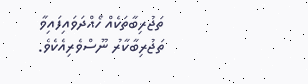ތަޖުރިބާތަކެއް ހޯއްދަވައިފައިވާ ތަޖުރިބާކާރު ނޫސްވެރިއެކެވެ.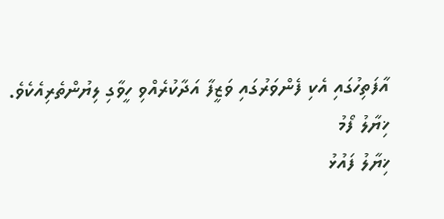އާފަތިހުގައި އެކި ފެންވަރުގައި ވަޒީފާ އަދާކުރެއްވި ހީވާގި ލިޔުންތެރިއެކެވެ.
ޚިޔާލު ފޯމު
ޚިޔާލު ފައުޅު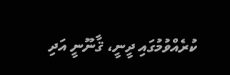ކުރެއްވުމުގައި ދީނީ، ޤާނޫނީ އަދި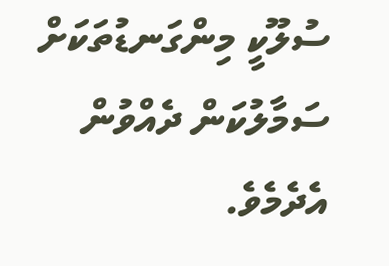ސުލޫކީ މިންގަނޑުތަކަށް ސަމާލުކަން ދެއްވުން އެދެމެވެ.